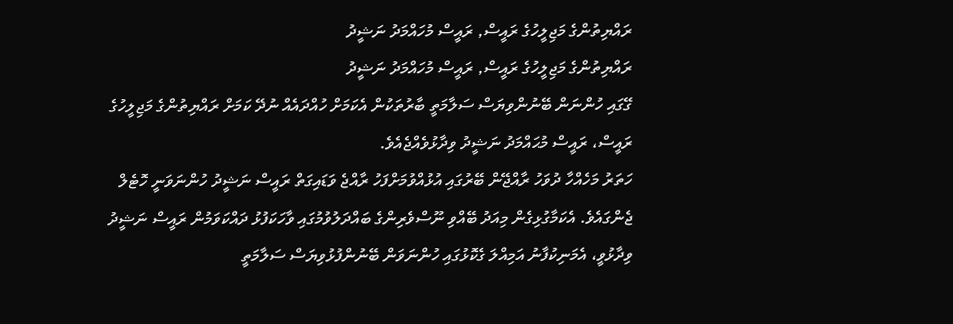ރައްޔިތުންގެ މަޖިލީހުގެ ރައީސް, ރައީސް މުހައްމަދު ނަޝީދު
ރައްޔިތުންގެ މަޖިލީހުގެ ރައީސް, ރައީސް މުހައްމަދު ނަޝީދު
ގޭގައި ހުންނަން ބޭނުންވިޔަސް ސަލާމަތީ ބާރުތަކުން އެކަމަށް ހުއްދައެއް ނުދޭ ކަމަށް ރައްޔިތުންގެ މަޖިލީހުގެ ރައީސް، ރައީސް މުޙައްމަދު ނަޝީދު ވިދާޅުވެއްޖެއެވެ.
ހަތަރު މަހެއްހާ ދުވަހު ރާއްޖޭން ބޭރުގައި އުޅުއްވުމަށްފަހު ރާއްޖެ ވަޑައިގަތް ރައީސް ނަޝީދު ހުންނަވަނީ ހޮޓެލް ޖެންގައެވެ. އެކަމާގުޅިގެން މިއަދު ބޭއްވި ނޫސްވެރިންގެ ބައްދަލުވުމުގައި ވާހަކަފުޅު ދައްކަވަމުން ރައީސް ނަޝީދު ވިދާޅުވީ، އެމަނިކުފާނު އަމިއްލަ ގެކޮޅުގައި ހުންނަވަން ބޭނުންފުޅުވިޔަސް ސަލާމަތީ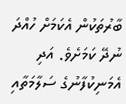ބާރުތަކުން އެކަމަށް ހުއްދަ ނުދޭ ކަމަށެވެ. އަދި އެމަނިކުފާނުގެ ސަލާމަތާއި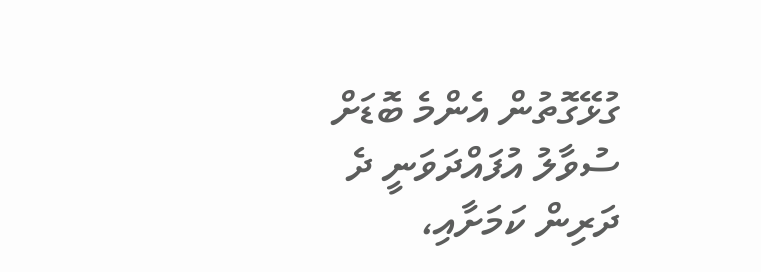ގުޅޭގޮތުން އެންމެ ބޮޑަށް ސުވާލު އުފައްދަވަނީ ދެ ދަރިން ކަމަށާއި،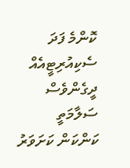ކޮންމެ ފަދަ ސެކިއުރިޓީއެއް ދީގެންވެސް ސަލާމަތީ ކަންކަން ކަށަވަރު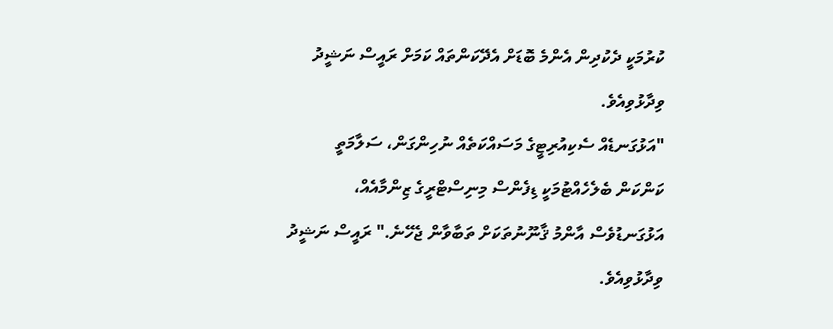ކުރުމަކީ ދެކުދިން އެންމެ ބޮޑަށް އެދޭކަންތައް ކަމަށް ރައީސް ނަޝީދު ވިދާޅުވިއެވެ.
"އަޅުގަނޑެއް ސެކިއުރިޓީގެ މަސައްކަތެއް ނުހިންގަން، ސަލާމަތީ ކަންކަން ބެލެހެއްޓުމަކީ ޑިފެންސް މިނިސްޓްރީގެ ޒިންމާއެއް، އަޅުގަނޑުވެސް އާންމު ޤާނޫނުތަކަށް ތަބާވާން ޖެހޭނެ." ރައީސް ނަޝީދު ވިދާޅުވިއެވެ.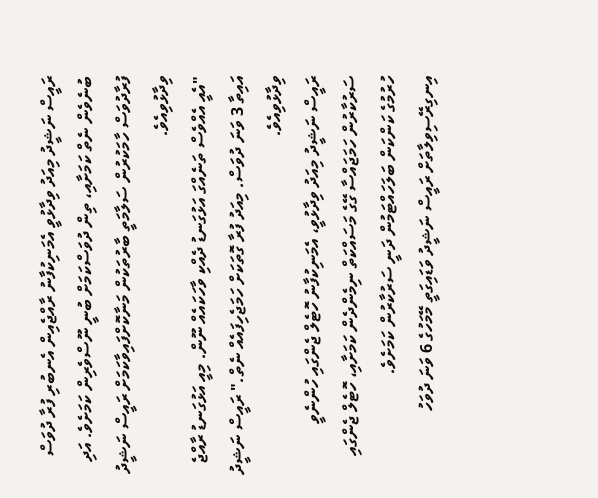ރައީސް ނަޝީދު މިއަދު ވިދާޅުވީ އެމަނިކުފާނު ރާއްޖެއިން އެނބުރި ފުރާ ދުވަސް ބުނެވެން ނެތް ކަމަށާއި، ތިން ދުވަސްކަމަށް ބުނީ ނޫސްވެރިން ކަމަށެވެ. އަދި ފުރާދުވަސް ހާމަކުރުން ސަލާމަތީ ބާރުތަކުން މަނާކޮށްފައިވާކަމަށް ރައީސް ނަޝީދު ވިދާޅުވިއެވެ.
"އެއީ އެއްވެސް ތަނެއްގަ އަޅުގަނޑު ދެއްކި ވާހަކައެއް ނޫން. މިއީ އަޅުގަނޑު ރާއްޖެ އައިތާ 3 ވަނަ ދުވަސް. މިއަދު ފުރާ ގޮތަކަށް ހަމަޖެހިފައެއް ނެތް." ރައީސް ނަޝީދު ވިދާޅުވިއެވެ.
ރައީސް ނަޝީދު މިއަދު ވިދާޅުވީ، އެމަނިކުފާނު ހޮޓެލް ޖެންގައި ހުންނެވީ ސަރުކާރުން ހަމަޖައްސާ ގޭގެ މަސައްކަތް ނިމެންދެން ކަމަށާއި، ހޮޓެލް ޖެންގައި ހުރުމުގެ ކަންކަން ބަލަހައްޓަމުން ދަނީ ސަރުކާރުން ކަމަށެވެ.
އިނގިރޭސިވިލާތަށް ރައީސް ނަޝީދު ވަޑައިގަތީ މޭމަހުގެ 6 ވަނަ ދުވަހު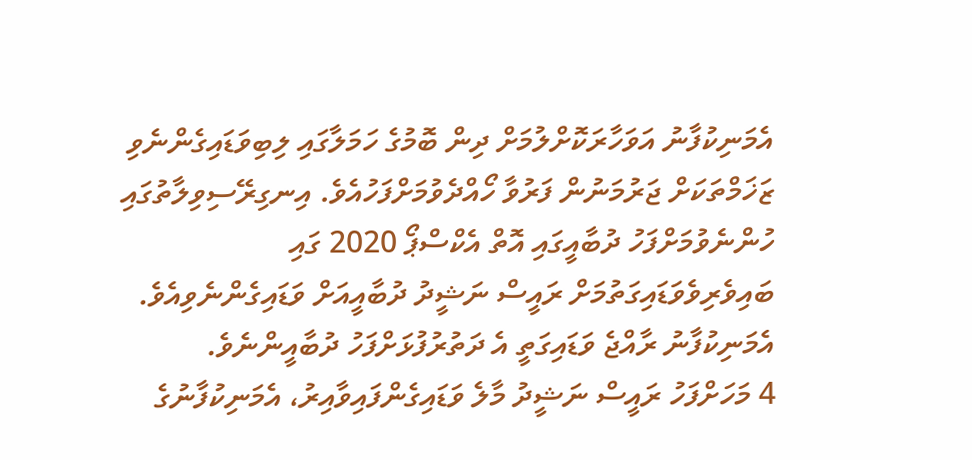އެމަނިކުފާނު އަވަހާރަކޮށްލުމަށް ދިން ބޮމުގެ ހަމަލާގައި ލިބިވަޑައިގެންނެވި ޒަޚަމްތަކަށް ޖަރުމަނުން ފަރުވާ ހޯއްދެވުމަށްފަހުއެވެ. އިނގިރޭސިވިލާތުގައި ހުންނެވުމަށްފަހު ދުބާއީގައި އޮތް އެކްސްޕޯ 2020 ގައި ބައިވެރިވެވަޑައިގަތުމަށް ރައީސް ނަޝީދު ދުބާއީއަށް ވަޑައިގެންނެވިއެވެ. އެމަނިކުފާނު ރާއްޖެ ވަޑައިގަތީ އެ ދަތުރުފުޅަށްފަހު ދުބާއީންނެވެ.
4 މަހަށްފަހު ރައީސް ނަޝީދު މާލެ ވަޑައިގެންފައިވާއިރު، އެމަނިކުފާނުގެ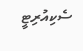ސެކިއުރިޓީ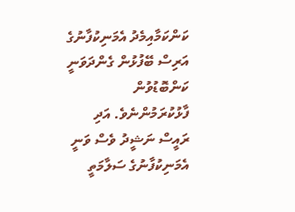ކަންކަމާއިމެދު އެމަނިކުފާނުގެ އަރިސް ބޭފުޅުން ގެންދަވަނީ ކަންބޮޑުވުން ފާޅުކުރަމުންނެވެ. އަދި ރައީސް ނަޝީދު ވެސް ވަނީ އެމަނިކުފާނުގެ ސަލާމަތީ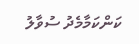ކަންކަމާމެދު ސުވާލު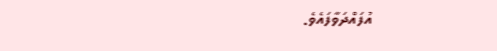އުފައްދަވާފައެވެ.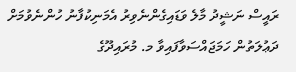ރައީސް ނަޝީދު މާލެ ވަޑައިގެންނެވިރު އެމަނިކުފާނު ހުންނެވުމަށް ދަޢުލަތުން ހަމަޖައްސަވާފައިވާ މ. މުރައިދޫގެ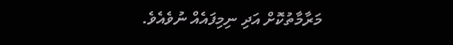މަރާމާތުކޮށް އަދި ނިމިފައެއް ނުވެއެވެ.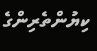ކިޔުންތެރިންގެ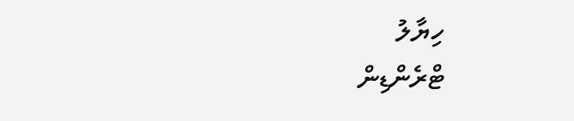ހިޔާލު
ޓްރެންޑިން